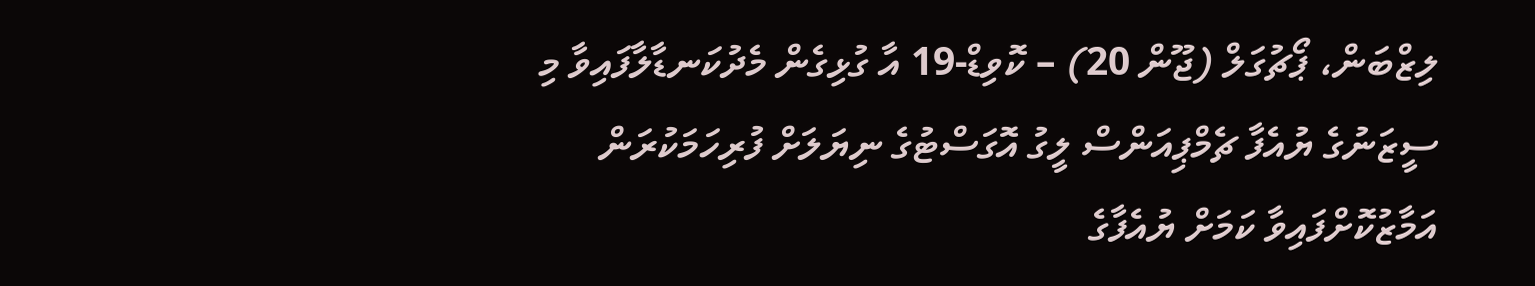ލިޒްބަން، ޕޯޗުގަލް (ޖޫން 20) – ކޮވިޑް-19 އާ ގުޅިގެން މެދުކަނޑާލާފައިވާ މި ސީޒަނުގެ ޔުއެފާ ޗެމްޕިއަންސް ލީގު އޮގަސްޓުގެ ނިޔަލަށް ފުރިހަމަކުރަން އަމާޒުކޮށްފައިވާ ކަމަށް ޔުއެފާގެ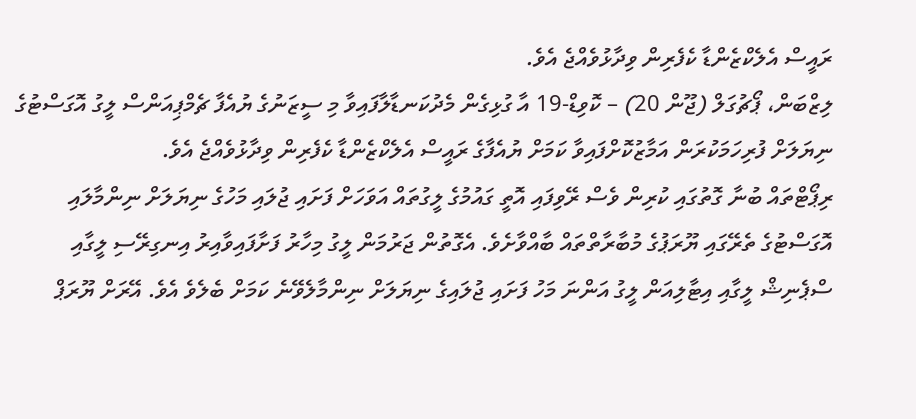ރައީސް އެލެކްޒެންޑާ ކެފެރިން ވިދާޅުވެއްޖެ އެވެ.
ލިޒްބަން، ޕޯޗުގަލް (ޖޫން 20) – ކޮވިޑް-19 އާ ގުޅިގެން މެދުކަނޑާލާފައިވާ މި ސީޒަނުގެ ޔުއެފާ ޗެމްޕިއަންސް ލީގު އޮގަސްޓުގެ ނިޔަލަށް ފުރިހަމަކުރަން އަމާޒުކޮށްފައިވާ ކަމަށް ޔުއެފާގެ ރައީސް އެލެކްޒެންޑާ ކެފެރިން ވިދާޅުވެއްޖެ އެވެ.
ރިޕޯޓްތައް ބުނާ ގޮތުގައި ކުރިން ވެސް ރޭވިފައި އޮތީ ގައުމުގެ ލީގުތައް އަވަހަށް ފަށައި ޖުލައި މަހުގެ ނިޔަލަށް ނިންމާލައި އޮގަސްޓުގެ ތެރޭގައި ޔޫރަޕުގެ މުބާރާތްތައް ބާއްވާށެވެ. އެގޮތުން ޖަރުމަން ލީގު މިހާރު ފަށާފައިވާއިރު އިނގިރޭސި ލީގާއި ސްޕެނިޝް ލީގާއި އިޓާލިއަން ލީގު އަންނަ މަހު ފަށައި ޖުލައިގެ ނިޔަލަށް ނިންމާލެވޭނެ ކަމަށް ބެލެވެ އެވެ. އޭރަށް ޔޫރަޕް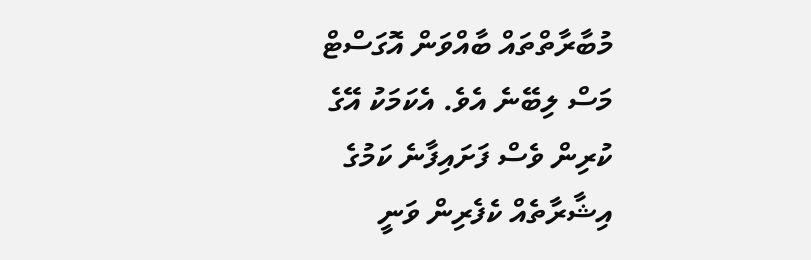މުބާރާތްތައް ބާއްވަން އޮގަސްޓް މަސް ލިބޭނެ އެވެ. އެކަމަކު އޭގެ ކުރިން ވެސް ފަށައިފާނެ ކަމުގެ އިޝާރާތެއް ކެފެރިން ވަނީ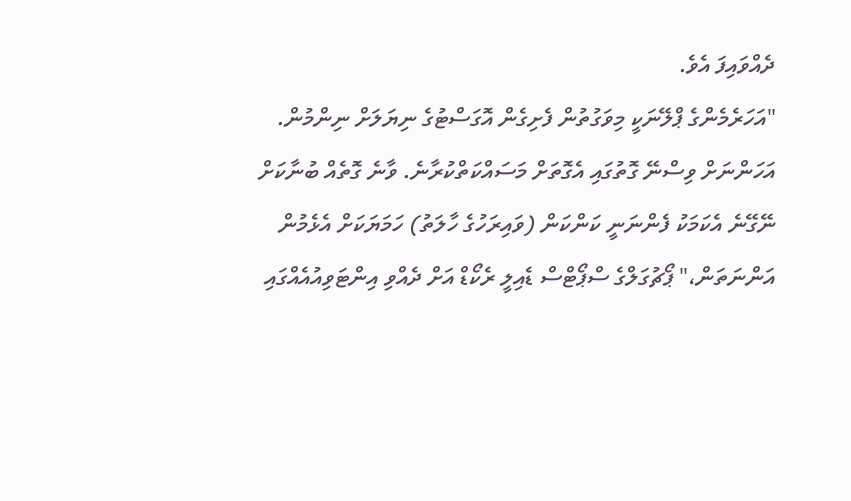ދެއްވައިފަ އެވެ.
"އަހަރެމެންގެ ޕްލޭނަކީ މިވަގުތުން ފެށިގެން އޮގަސްޓުގެ ނިޔަލަށް ނިންމުން. އަހަންނަށް ވިސްނޭ ގޮތުގައި އެގޮތަށް މަސައްކަތްކުރާނެ. ވާނެ ގޮތެއް ބުނާކަށް ނޭގޭނެ އެކަމަކު ފެންނަނީ ކަންކަން (ވައިރަހުގެ ހާލަތު) ހަމަޔަކަށް އެޅެމުން އަންނަތަން،" ޕޯޗުގަލްގެ ސްޕޯޓްސް ޑެއިލީ ރެކޯޑް އަށް ދެއްވި އިންޓަވިއުއެއްގައި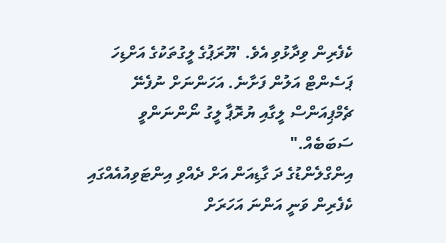ކެފެރިން ވިދާޅުވި އެވެ. 'ޔޫރަޕުގެ ލީގުތަކުގެ އަށްޑިހަ ޕަސެންޓް އަލުން ފަށާނެ. އަހަންނަށް ނުފެނޭ ޗެމްޕިއަންސް ލީގާއި ޔުރޮޕާ ލީގު ނޯންނަންވީ ސަބަބެއް."
އިންގްލެންޑުގެ ދަ ގާޑިއަން އަށް ދެއްވި އިންޓަވިއުއެއްގައި ކެފެރިން ވަނީ އަންނަ އަހަރަށް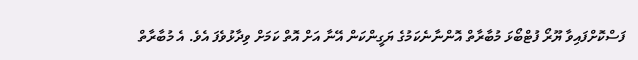ފަސްކޮށްފައިވާ ޔޫރޯ ފުޓްބޯޅަ މުބާރާތް އޮންނާނެކަމުގެ ޔަގީންކަން އޭނާ އަށް އޮތް ކަމަށް ވިދާޅުވެފަ އެވެ. އެ މުބާރާތް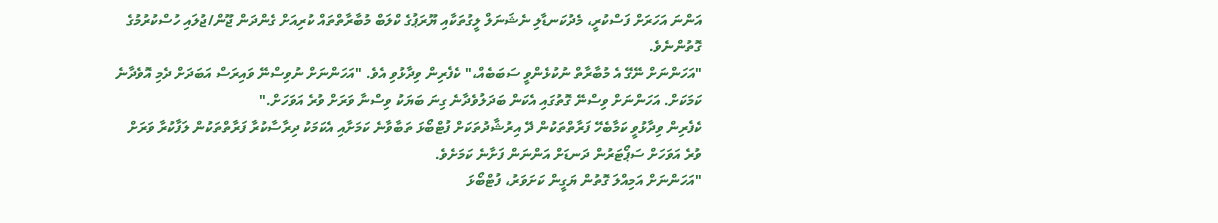އަންނަ އަހަރަށް ފަސްކުރީ، މެދުކަނޑާލި ނެޝަނަލް ލީގުތަކާއި ޔޫރަޕުގެ ކްލަބް މުބާރާތްތައް ކުރިއަށް ގެންދަން ޖޫން/ޖުލައި ހުސްކުރުމުގެ ގޮތުންނެވެ.
"އަހަންނަށް ނޭގޭ އެ މުބާރާތް ނުކުޅެންވީ ސަބަބެއް،" ކެފެރިން ވިދާޅުވި އެވެ. "އަހަންނަށް ނުވިސްނޭ ވައިރަސް އަބަދަށް ދެމި އޮވެދާނެ ކަމަކަށް. އަހަންނަށް ވިސްނޭ ގޮތުގައި އެކަން ބަދަލުވެދާނެ ގިނަ ބަޔަކު ވިސްނާ ވަރަށް ވުރެ އަވަހަށް."
ކެފެރިން ވިދާޅުވީ ކަމާބެހޭ ފަރާތްތަކުން ދޭ އިރުޝާދުތަކަށް ފުޓްބޯޅަ ތަބާވާނެ ކަމަށާއި އެކަމަކު ދިރާސާކުރާ ފަރާތްތަކުން ލަފާކުރާ ވަރަށް ވުރެ އަވަހަށް ސަޕޯޓަރުން ދަނޑަށް އަންނަން ފަށާނެ ކަމަށެވެ.
"އަހަންނަށް އަމިއްލަ ގޮތުން ޔަގީން ކަށަވަރު، ފުޓްބޯޅަ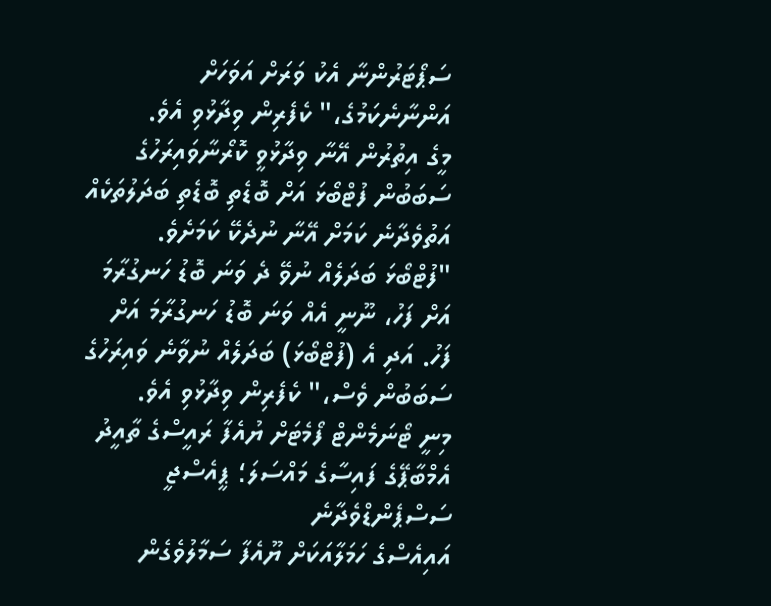ސަޕޯޓަރުންނާ އެކު ވަރަށް އަވަހަށް އަންނާނެކަމުގެ،" ކެފެރިން ވިދާޅުވި އެވެ.
މީގެ އިތުރުން އޭނާ ވިދާޅުވީ ކޮރޯނާވައިރަހުގެ ސަބަބުން ފުޓްބޯޅަ އަށް ބޮޑެތި ބޮޑެތި ބަދަލުތަކެއް އަތުވެދާނެ ކަމަށް އޭނާ ނުދެކޭ ކަމަށެވެ.
"ފުޓްބޯޅަ ބަދަލެއް ނުވޭ ދެ ވަނަ ބޮޑު ހަނގުރާމަ އަށް ފަހު، ނޫނީ އެއް ވަނަ ބޮޑު ހަނގުރާމަ އަށް ފަހު. އަދި އެ (ފުޓްބޯޅަ) ބަދަލެއް ނުވާނެ ވައިރަހުގެ ސަބަބުން ވެސް،" ކެފެރިން ވިދާޅުވި އެވެ.
މިނީ ޓޯނަމެންޓް ފޯމެޓަށް ޔުއެފާ ރައީސްގެ ތާއީދު
އެމްބާޕޭގެ ފައިސާގެ މައްސަލަ؛ ޕީއެސްޖީ ސަސްޕެންޑްވެދާނެ
އައިއެސްގެ ހަމަލާއަކަށް ޔޫއެފާ ސަމާލުވެގެން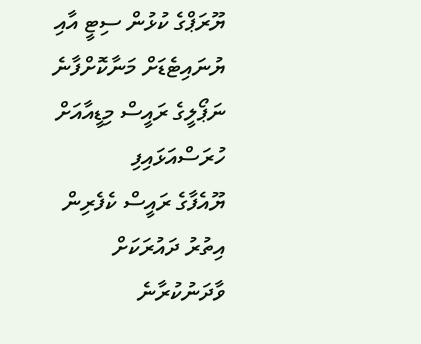ޔޫރަޕްގެ ކުޅުން ސިޓީ އާއި ޔުނައިޓެޑަށް މަނާކޮށްފާނެ
ނަޕޯލީގެ ރައީސް މިޑީއާއަށް ހުރަސްއަޅައިފި
ޔޫއެފާގެ ރައީސް ކެފެރިން އިތުރު ދައުރަކަށް ވާދަނުކުރާނެ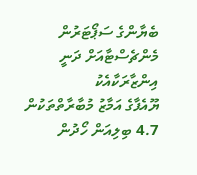ބެޔާންގެ ސަޕޯޓަރުން މެންޗެސްޓާއަށް ދަނީ އިންޒާރަކާއެކު
ޔޫއެފާގެ އަމާޒު މުބާރާތްތަކުން 4.7 ބިލިއަން ހޯދުން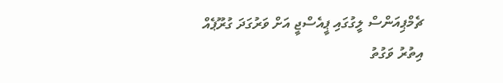ޗެމްޕިއަންސް ލީގުގައި ޕީއެސްޖީ އަށް ވަރުގަދަ ގުރޫޕެއް
އިތުރު ވަގުތު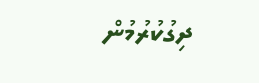ދިގުކުރުމުން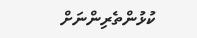ކުޅުންތެރިންނަށް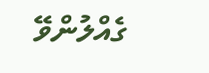ގެއްލުންވޭ